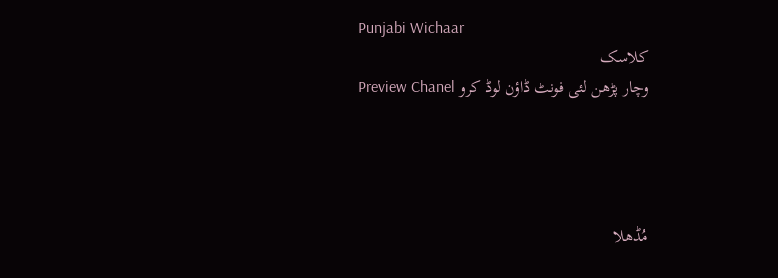Punjabi Wichaar
کلاسک
وچار پڑھن لئی فونٹ ڈاؤن لوڈ کرو Preview Chanel




مُڈھلا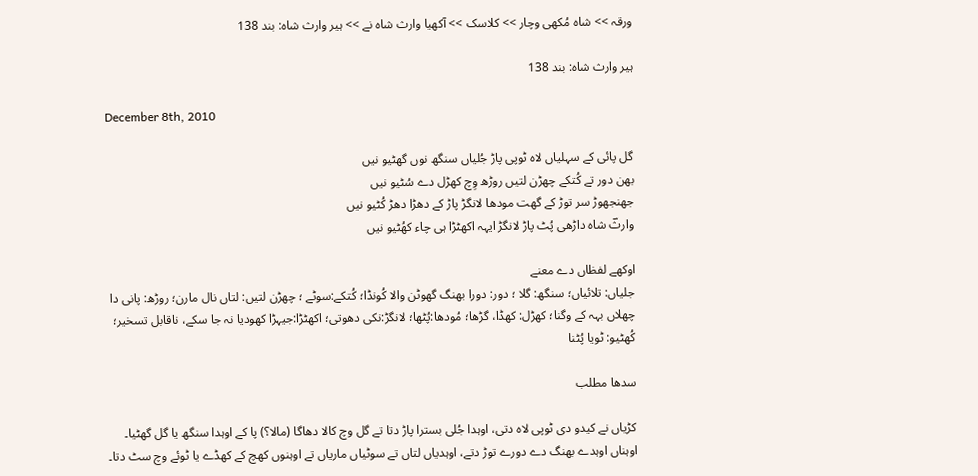ورقہ >> شاہ مُکھی وچار >> کلاسک >> آکھیا وارث شاہ نے >> ہیر وارث شاہ: بند 138

ہیر وارث شاہ: بند 138

December 8th, 2010

گل پائی کے سہلیاں لاہ ٹوپی پاڑ جُلیاں سنگھ نوں گھٹیو نیں
بھن دور تے کُتکے چھڑن لتیں روڑھ وِچ کھڑل دے سُٹیو نیں
جھنجھوڑ سر توڑ کے گھت مودھا لانگڑ پاڑ کے دھڑا دھڑ کُٹیو نیں
وارثؔ شاہ داڑھی پُٹ پاڑ لانگڑ ایہہ اکھٹڑا ہی چاء کھُٹیو نیں

اوکھے لفظاں دے معنے
جلیاں: تلائیاں؛ سنگھ: گلا ؛ دور: دورا بھنگ گھوٹن والا کُونڈا؛ کُتکے:سوٹے ؛ چھڑن لتیں: لتاں نال مارن؛ روڑھ: پانی دا چھلاں بہہ کے وگنا؛ کھڑل: کھڈا، گڑھا؛ مُودھا:پُٹھا؛ لانگڑ:نکی دھوتی؛ اکھٹڑا:جیہڑا کھودیا نہ جا سکے، ناقابل تسخیر؛ کُھٹیو: ٹویا پُٹنا

سدھا مطلب

کڑیاں نے کیدو دی ٹوپی لاہ دتی، اوہدا جُلی بسترا پاڑ دتا تے گل وچ کالا دھاگا (مالا؟) پا کے اوہدا سنگھ یا گل گھٹیا۔
اوہناں اوہدے بھنگ دے دورے توڑ دتے، اوہدیاں لتاں تے سوٹیاں ماریاں تے اوہنوں کھچ کے کھڈے یا ٹوئے وچ سٹ دتا۔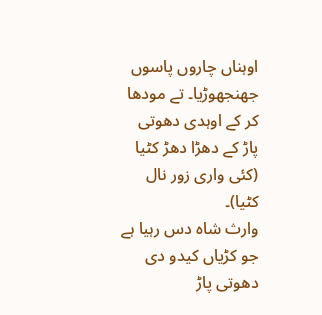اوہناں چاروں پاسوں جھنجھوڑیا۔ تے مودھا کر کے اوہدی دھوتی پاڑ کے دھڑا دھڑ کٹیا (کئی واری زور نال کٹیا)۔
وارث شاہ دس رہیا ہے جو کڑیاں کیدو دی دھوتی پاڑ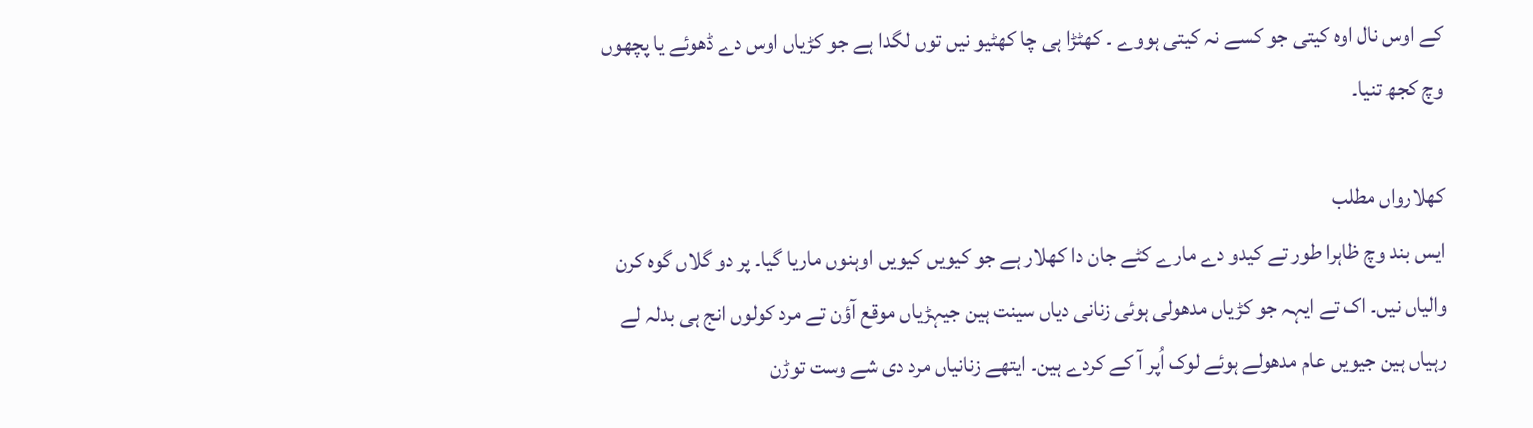کے اوس نال اوہ کیتی جو کسے نہ کیتی ہووے ۔ کھٹڑا ہی چا کھٹیو نیں توں لگدا ہے جو کڑیاں اوس دے ڈھوئے یا پچھوں وچ کجھ تنیا۔

کھلارواں مطلب
ایس بند وچ ظاہرا طور تے کیدو دے مارے کٹے جان دا کھلار ہے جو کیویں کیویں اوہنوں ماریا گیا۔ پر دو گلاں گوہ کرن والیاں نیں۔ اک تے ایہہ جو کڑیاں مدھولی ہوئی زنانی دیاں سینت ہین جیہڑیاں موقع آؤن تے مرد کولوں انج ہی بدلہ لے رہیاں ہین جیویں عام مدھولے ہوئے لوک اُپر آ کے کردے ہین۔ ایتھے زنانیاں مرد دی شے وست توڑن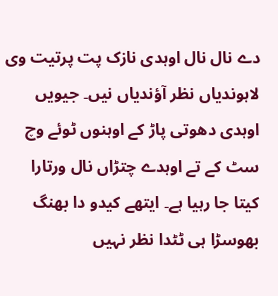دے نال نال اوہدی نازک پت پرتیت وی لاہوندیاں نظر آؤندیاں نیں۔ جیویں اوہدی دھوتی پاڑ کے اوہنوں ٹوئے وچ سٹ کے تے اوہدے چتڑاں نال ورتارا کیتا جا رہیا ہے۔ ایتھے کیدو دا بھنگ بھوسڑا ہی ٹٹدا نظر نہیں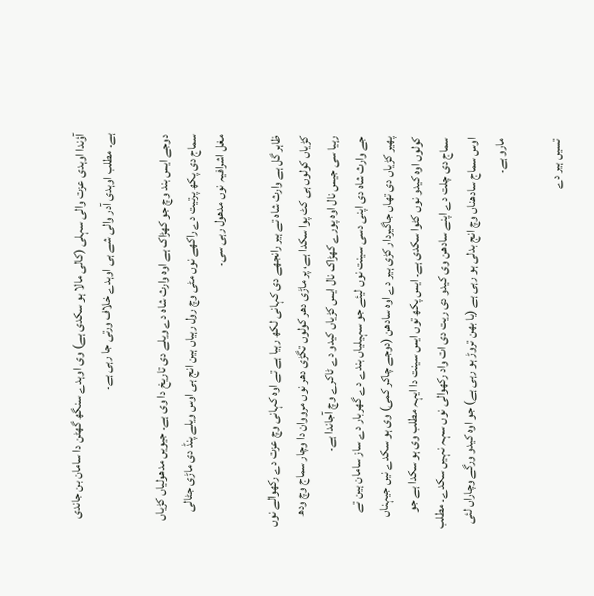آؤندا اوہدی عزت والی سہلی (کالی مالا ہو سکدی ہے) وی اوہدے سنگھ گھٹن دا سامان بن جاندی ہے۔ مطلب اوہدی آدر والی شے ہی اوہدے خلاف ورتی جا رہی ہے۔

دوجے ایس بند وچ جو کھڑاک ہے اوہ وارث شاہ دے ویلے دی تاریخ دا وی ہے۔ جیویں مدھولیاں کڑیاں سماج دی پکھ پرتیت دے راکھے نوں مٹی وچ رول رہیاں ہین انج ہی اوس ویلے پنڈ دی ماڑی جٹالی مغل اشرافیہ نوں مدھول رہی سی۔

ظاہر گل ہے وارث شاہ تے ہیر رانجھے دی کہانی لکھ رہیا ہے تے اوہ کہانی وچ عزت دے رکھوالے نوں کڑیاں کولوں ہی کٹ پوا سکدا ہے، پر ماڑی دھر کولوں تگڑی دھر نوں مرووان دا وچار سماج وچ ودھ رہیا سی جیس نال اوہ پورے کھڑاک نال ایس کڑیاں کیدو دے ٹاکرے وچ آجاندا ہے۔
جے وارث شاہ دی اپنی دسی سینت نوں لیئے جو سہیلیاں بندے دے گھربار دے ساز سامان ہین تے پھیر کڑیاں دی تھاں جاگیردار کڑی ہیر دے اوہ سادھن (دوجے چاکر کمی) وی ہو سکدے نیں جیہناں کولوں اوہ کیدو نوں کٹوا سکدی ہے۔ ایس پکھ توں ایس سینت دا ایہہ مطلب وی ہو سکدا ہے جو سماج دی چلت دے اپنے سادھن وی کیدو دی ریت دی ات واد رکھوالی نوں سہہ نہیں سکدے۔ مطلب اوس سماج سادھناں وچ انج بدلی ہو رہی ہے (یا بھن تروڑ ہو رہی ہے) جو اوہ کیدو ورگے وچاراں لئی مارو ہے۔

تسیں ہیر دے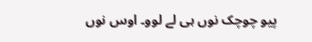پیو چوچک نوں ہی لے لوو۔ اوس نوں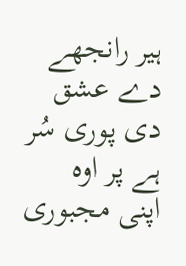ہیر رانجھے دے عشق دی پوری سُر ہے پر اوہ اپنی مجبوری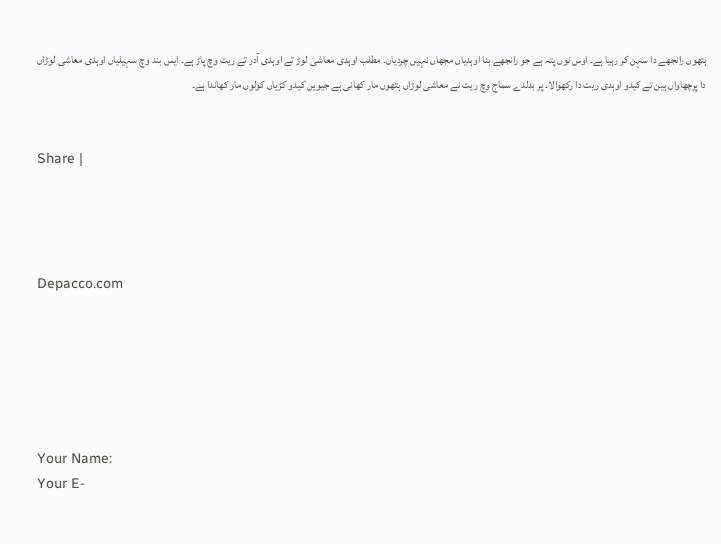ہتھوں رانجھے دا سہن کر رہیا ہے۔ اوس نوں پتہ ہے جو رانجھے بنا اوہدیاں مجھاں نہیں چردیاں۔ مطلب اوہدی معاشی لوڑ تے اوہدی آدر تے ریت وچ پاڑ ہے۔ ایس بند وچ سہیلیاں اوہدی معاشی لوڑاں دا پرچھاواں ہین تے کیدو اوہدی ریت دا رکھوالا۔ پر بدلدے سماج وچ ریت نے معاشی لوڑاں ہتھوں مار کھانی ہے جیویں کیدو کڑیاں کولوں مار کھاندا ہے۔


Share |




Depacco.com






Your Name:
Your E-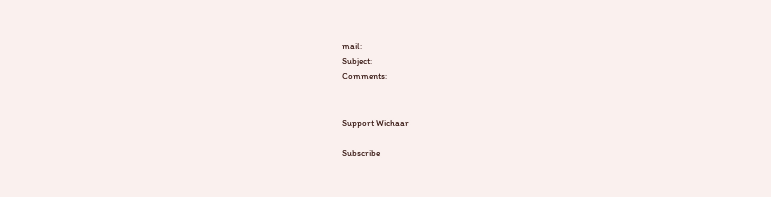mail:
Subject:
Comments:


Support Wichaar

Subscribe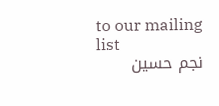to our mailing list
نجم حسین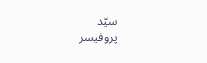سیّد
پروفیسر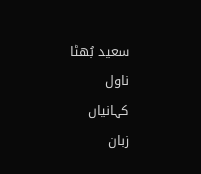سعید بُھٹا
ناول
کہانیاں
زبان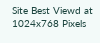Site Best Viewd at 1024x768 Pixels